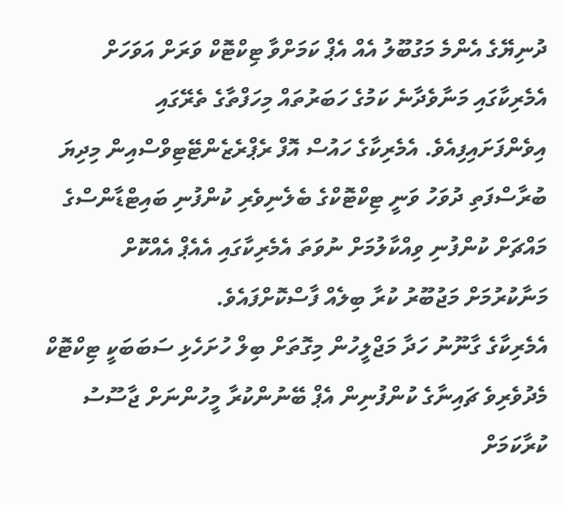ދުނިޔޭގެ އެންމެ މަގުބޫލު އެއް އެޕް ކަމަށްވާ ޓިކްޓޮކް ވަރަށް އަވަހަށް އެމެރިކާގައި މަނާވެދާނެ ކަމުގެ ހަބަރުތައް މިހަފްތާގެ ތެރޭގައި އިވެންފަށައިފިއެވެ. އެމެރިކާގެ ހައުސް އޮފް ރެޕްރެޒެންޓޭޓިވްސްއިން މިދިޔަ ބުރާސްފަތި ދުވަހު ވަނީ ޓިކްޓޮކްގެ ބެލެނިވެރި ކުންފުނި ބައިޓްޑާންސްގެ މައްޗަށް ކުންފުނި ވިއްކާލުމަށް ނުވަތަ އެމެރިކާގައި އެއެޕް އެއްކޮށް މަނާކުރުމަށް މަޖުބޫރު ކުރާ ބިލެއް ފާސްކޮށްފައެވެ.
އެމެރިކާގެ ގާނޫނު ހަދާ މަޖްލީހުން މިގޮތަށް ބިލް ހުށަހެޅި ސަބަބަކީ ޓިކްޓޮކް މެދުވެރިވެ ޗައިނާގެ ކުންފުނިން އެޕް ބޭނުންކުރާ މީހުންނަށް ޖާސޫސު ކުރާކަމަށް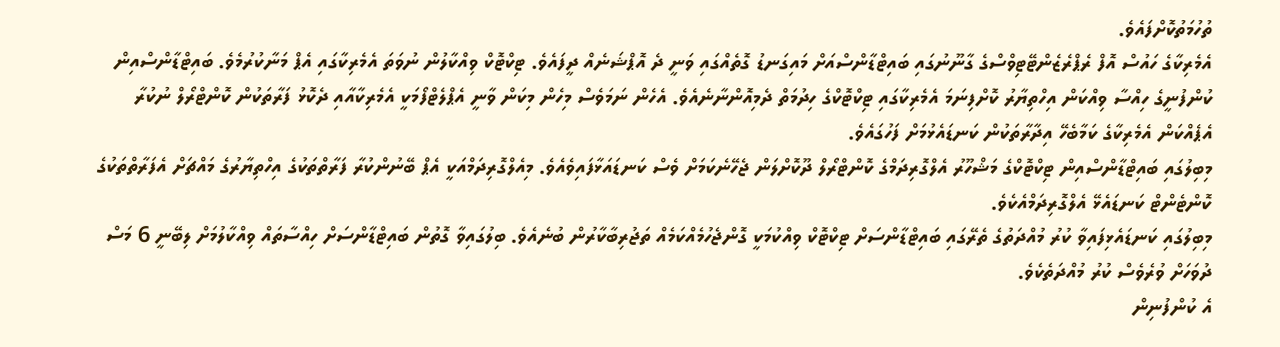ތުހުމަތުކޮށްފައެވެ.
އެމެރިކާގެ ހައުސް އޮފް ރެޕްރެޒެންޓޭޓިވްސްގެ ގާނޫނުގައި ބައިޓްޑާންސްއަށް މައިގަނޑު ގޮތެއްގައި ވަނީ ދެ އޮޕްޝަނެއް ދީފައެވެ. ޓިކްޓޮކް ވިއްކާލުން ނުވަތަ އެމެރިކާގައި އެޕް މަނާކުރުމެވެ. ބައިޓްޑާންސްއިން ކުންފުނީގެ ހިއްސާ ވިއްކަން އިހްތިޔާރު ކޮށްފިނަމަ އެމެރިކާގައި ޓިކްޓޮކްގެ ހިދުމަތް ދެމިއޮންނާނެއެވެ. އެހެން ނަމަވެސް މިހެން މިކަން ވާނީ އެޕްލެޓްފޯމަކީ އެމެރިކާއާއި ދެކޮޅު ފަރާތަކުން ކޮންޓްރޯލް ނުކުރާ އެޕެއްކަން އެމެރިކާގެ ކަމާބެހޭ އިދާރާތަކުން ކަނޑައެޅުމަށް ފަހުގައެވެ.
މިބިލުގައި ބައިޓްޑާންސްއިން ޓިކްޓޮކްގެ މަޝްހޫރު އެލްގޮރިދަމްގެ ކޮންޓްރޯލް ދޫކޮށްލަން ޖެހޭނެކަމަށް ވެސް ކަނޑައަޅާފައިވެއެވެ. މިއެލްގޮރިދަމްއަކީ އެޕް ބޭނުންކުރާ ފަރާތްތަކުގެ އިހްތިޔާރުގެ މައްޗަށް އެފަރާތްތަކުގެ ކޮންޓެންޓް ކަނޑައެޅޭ އެލްގޮރިދަމްއެކެވެ.
މިބިލުގައި ކަނޑައެޅިފައިވާ ކުރު މުއްދަތުގެ ތެރޭގައި ބައިޓްޑާންސަށް ޓިކްޓޮކް ވިއްކުމަކީ ގޮންޖެހުމެއްކަމެއް ތަޖުރިބާކާރުން ބުނެއެވެ. ބިލުގައިވާ ގޮތުން ބައިޓްޑާންސަށް ހިއްސާތައް ވިއްކާލުމަށް ލިބޭނީ 6 މަސް ދުވަހަށް ވުރެވެސް ކުރު މުއްދަތެކެވެ.
އެ ކުންފުނިން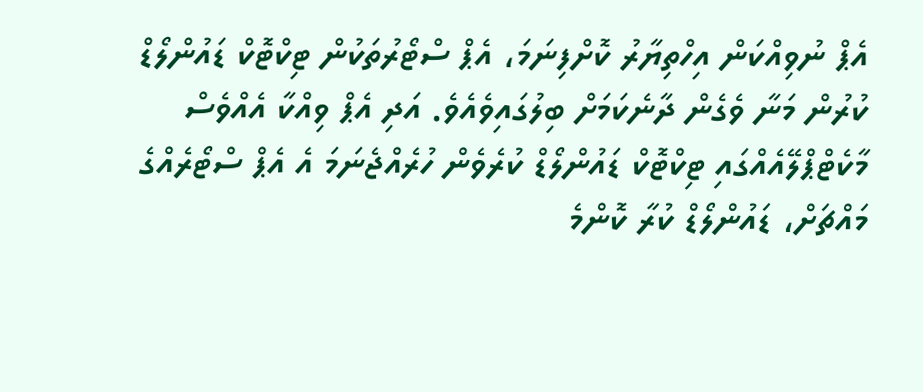އެޕް ނުވިއްކަން އިހްތިޔާރު ކޮށްފިނަމަ، އެޕް ސްޓޯރުތަކުން ޓިކްޓޮކް ޑައުންލޯޑް ކުރުން މަނާ ވެގެން ދާނެކަމަށް ބިލުގައިވެއެވެ. އަދި އެޕް ވިއްކާ އެއްވެސް މާކެޓްޕްލޭއެއްގައި ޓިކްޓޮކް ޑައުންލޯޑް ކުރެވެން ހުރެއްޖެނަމަ އެ އެޕް ސްޓޯރެއްގެ މައްޗަށް، ޑައުންލޯޑް ކުރާ ކޮންމެ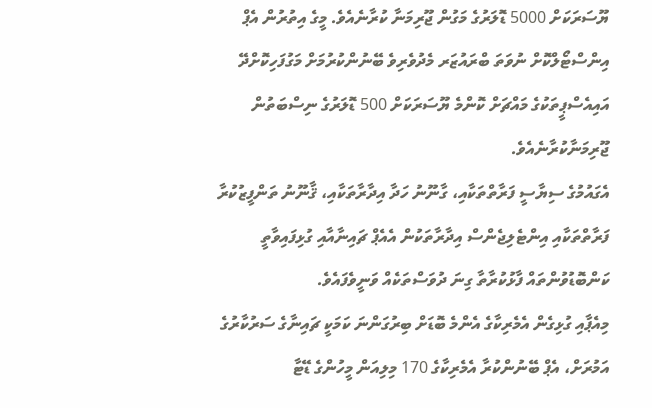ޔޫސަރަކަށް 5000 ޑޮލަރުގެ މަގުން ޖޫރިމަނާ ކުރާނެއެވެ. މީގެ އިތުރުން އެޕް އިންސްޓޯލްކޮށް ނުވަތަ ބްރައުޒަރ މެދުވެރިވެ ބޭނުންކުރުމަށް މަގުފަހިކޮށްދޭ އައިއެސްޕީތަކުގެ މައްޗަށް ކޮންމެ ޔޫސަރަކަށް 500 ޑޮލަރުގެ ނިސްބަތުން ޖޫރިމަނާކުރާނެއެވެ.
އެގައުމުގެ ސިޔާސީ ފަރާތްތަކާއި، ގާނޫނު ހަދާ އިދާރާތަކާއި، ޤާނޫނު ތަންފީޒުކުރާ ފަރާތްތަކާއި އިންޓެލިޖެންސް އިދާރާތަކުން އެއެޕް ޗައިނާއާއި ގުޅިފައިވާތީ ކަންބޮޑުވުންތައް ފާޅުކުރާތާ ގިނަ ދުވަސްތަކެއް ވަނީވެފައެވެ.
މިއެޕާއި ގުޅިގެން އެމެރިކާގެ އެންމެ ބޮޑަށް ބިރުގަންނަ ކަމަކީ ޗައިނާގެ ސަރުކާރުގެ އަމުރަށް، އެޕް ބޭނުންކުރާ އެމެރިކާގެ 170 މިލިއަން މީހުންގެ ޑޭޓާ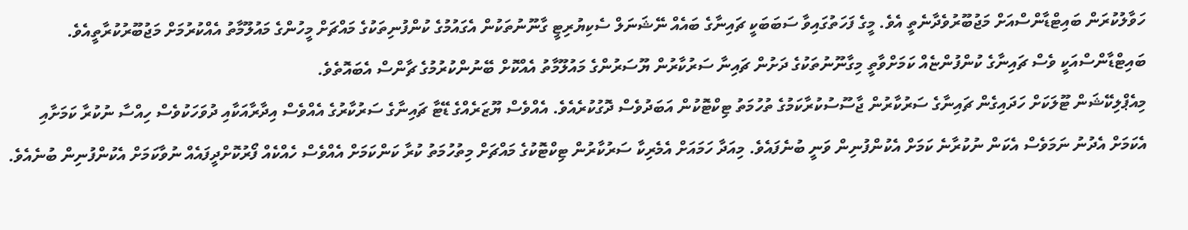ހަވާލުކުރަން ބައިޓްޑާންސްއަށް މަޖުބޫރުވެދާނެތީ އެވެ. މީގެ ފަހަތުގައިވާ ސަބަބަކީ ޗައިނާގެ ބައެއް ނޭޝަނަލް ސެކިޔުރިޓީ ގާނޫނުތަކުން އެގައުމުގެ ކުންފުނިތަކުގެ މައްޗަށް މީހުންގެ މައުލޫމާތު އެއްކުރުމަށް މަޖުބޫރުކުރާތީއެވެ. ބައިޓްޑާންސްއަކީ ވެސް ޗައިނާގެ ކުންފުންޏެއް ކަމަށްވާތީ މިގާނޫނުތަކުގެ ދަށުން ޗައިނާ ސަރުކާރުން ޔޫސަރުންގެ މައުލޫމާތު އެއްކޮށް ބޭނުންކުރުމުގެ ޗާންސް އެބައޮތެވެ.
މިއެޕްލިކޭޝަން ޓޫލަކަށް ހަދައިގެން ޗައިނާގެ ސަރުކާރުން ޖާސޫސުކުރާކަމުގެ ތުހުމަތު ޓިކްޓޮކުން އަބަދުވެސް ދޮގުކުރެއެވެ. އެއްވެސް ޔޫޒަރެއްގެ ޑޭޓާ ޗައިނާގެ ސަރުކާރުގެ އެއްވެސް އިދާރާއަކާއި ދުވަހަކުވެސް ހިއްސާ ނުކުރާ ކަމަށާއި އެކަމަށް އެދުނު ނަމަވެސް އެކަން ނުކުރާނެ ކަމަށް އެކުންފުނިން ވަނީ ބުނެފައެވެ. މިއަދާ ހަމައަށް އެމެރިކާ ސަރުކާރުން ޓިކްޓޮކުގެ މައްޗަށް މިތުހުމަތު ކުރާ ކަންކަމަށް އެއްވެސް ހެއްކެއް ފޯރުކޮށްދީފައެއް ނުވާކަމަށް އެކުންފުނިން ބުނެއެވެ.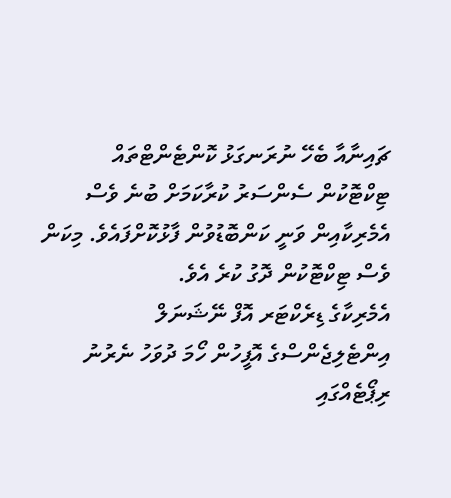ޗައިނާއާ ބެހޭ ނުރަނގަޅު ކޮންޓެންޓްތައް ޓިކްޓޮކުން ސެންސަރު ކުރާކަމަށް ބުނެ ވެސް އެމެރިކާއިން ވަނީ ކަންބޮޑުވުން ފާޅުކޮށްފައެވެ. މިކަން ވެސް ޓިކްޓޮކުން ދޮގު ކުރެ އެވެ.
އެމެރިކާގެ ޑިރެކްޓަރ އޮފް ނޭޝަނަލް އިންޓެލިޖެންސްގެ އޮފީހުން ހޯމަ ދުވަހު ނެރުނު ރިޕޯޓެއްގައި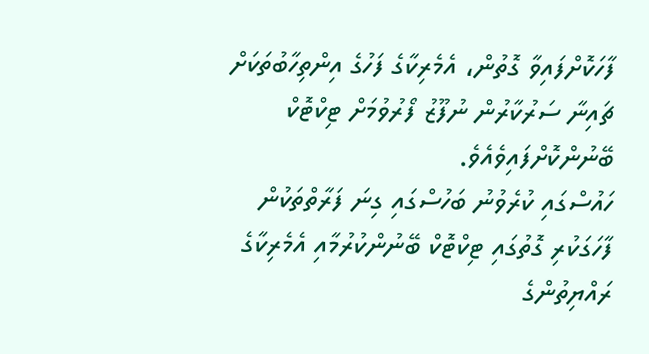ފާހަކޮށްފައިވާ ގޮތުން، އެމެރިކާގެ ފަހުގެ އިންތިހާބުތަކަށް ޗައިނާ ސަރުކާރުން ނުފޫޒު ފޯރުވުމަށް ޓިކްޓޮކް ބޭނުންކޮށްފައިވެއެވެ.
ހައުސްގައި ކުރެވުނު ބަހުސްގައި ގިނަ ފަރާތްތަކުން ފާހަގަކުރި ގޮތުގައި ޓިކްޓޮކް ބޭނުންކުރުމާއި އެމެރިކާގެ ރައްޔިތުންގެ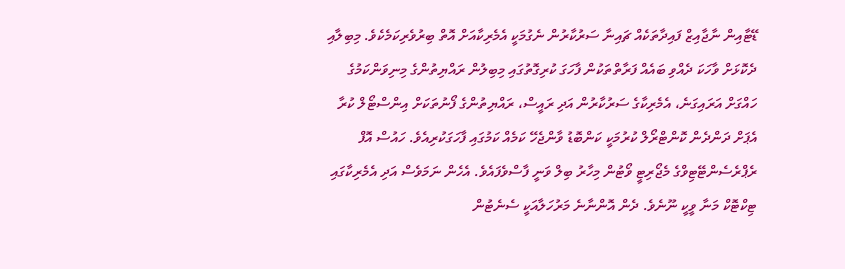ޑޭޓާއިން ނާޖާއިޒް ފައިދާތަކެއް ޗައިނާ ސަރުކާރުން ނެގުމަކީ އެމެރިކާއަށް އޮތް ބިރުވެރިކަމެކެވެ. މިބިލާއި ދެކޮޅަށް ވާހަކަ ދެއްވި ބައެއް ފަރާތްތަކުން ފާހަގަ ކުރިގޮތުގައި މިބިލުން ރައްޔިތުންގެ މިނިވަންކަމުގެ ހައްގަށް އަރައިގަނެ، އެމެރިކާގެ ސަރުކާރުން އަދި ރައީސް، ރައްޔިތުންގެ ފޯނުތަކަށް އިންސްޓޯލް ކުރާ އެޕަށް ދަންދެން ކޮންޓްރޯލް ކުރުމަކީ ކަންބޮޑު ވާންޖެހޭ ކަމެއް ކަމުގައި ފާހަގަކުރިއެވެ. ހައުސް އޮފް ރެޕްރެސެންޓޭޓިވްގެ މެޖޯރިޓީ ވޯޓުން މިހާރު ބިލް ވަނީ ފާސްވެފައެވެ. އެހެން ނަމަވެސް އަދި އެމެރިކާގައި ޓިކްޓޮކް މަނާ ވީކީ ނޫނެވެ. ދެން އޮންނާނެ މަރުހަލާއަކީ ސެނެޓުން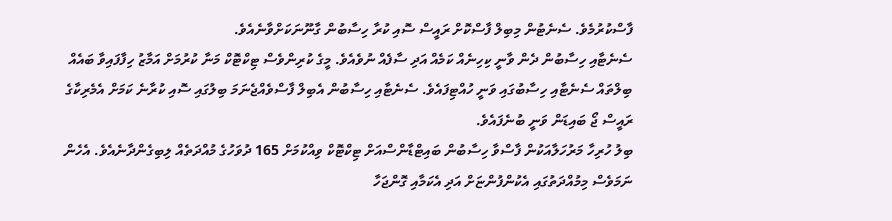ފާސްކުރުމެވެ. ސެނެޓުން މިބިލް ފާސްކޮށް ރައީސް ސޮއި ކުރާ ހިސާބުން ގާނޫނަކަށްވާނެއެވެ.
ސެނެޓާއި ހިސާބުން ދެން ވާނީ ކިހިނެއް ކަމެއް އަދި ސާފެއް ނުވެއެވެ. މީގެ ކުރިންވެސް ޓިކްޓޮކް މަނާ ކުރުމަށް އަމާޒު ހިފާފައިވާ ބައެއް ބިލްތައް ސެނެޓާއި ހިސާބުގައި ވަނީ ހުއްޓިފައެވެ. ސެނެޓާއި ހިސާބުން އެބިލް ފާސްވެއްޖެނަމަ ބިލުގައި ސޮއި ކުރާނެ ކަމަށް އެމެރިކާގެ ރައީސް ޖޯ ބައިޑަން ވަނީ ބުނެފައެވެ.
ބިލު ހުރިހާ މަރުހަލާއަކުން ފާސްވާ ހިސާބުން ބައިޓްޑާންސްއަށް ޓިކްޓޮކް ވިއްކުމަށް 165 ދުވަހުގެ މުއްދަތެއް ލިބިގެންދާނެއެވެ. އެހެން ނަމަވެސް މިމުއްދަތުގައި އެކުންފުންޏަށް އަދި އެކަމާއި ގޮންޖަހާ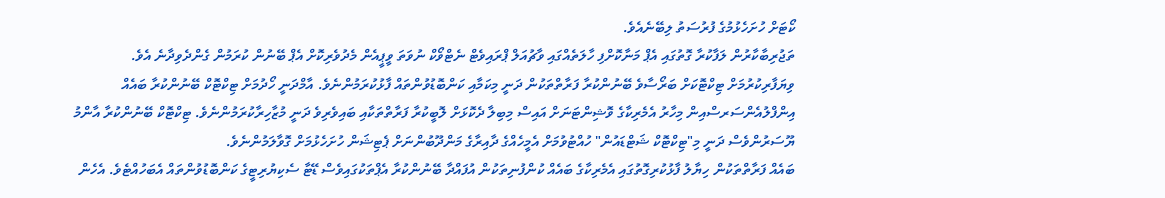ކޯޓަށް ހުށަހެޅުމުގެ ފުރުސަތު ލިބޭނެއެވެ.
ތަޖުރިބާކާރުން ލަފާކުރާ ގޮތުގައި އެޕް މަނާކޮށްފި ހާލަތެއްގައި ވާޗުއަލް ޕްރައިވެޓް ނެޓްވޯކް ނުވަތަ ވީޕީއެން މެދުވެރިކޮށް އެޕް ބޭނުން ކުރަމުން ގެންދެވިދާނެ އެވެ.
ވިޔަފާރިކުރުމަށް ޓިކްޓޮކަށް ބަރޯސާވެ ބޭނުންކުރާ ފަރާތްތަކުން ދަނީ މިކަމާއި ކަންބޮޑުވުންތައް ފާޅުކުރަމުންނެވެ. އާމްދަނީ ހޯދުމަށް ޓިކްޓޮކް ބޭނުންކުރާ ބައެއް އިންފްލުއެންސަރސްއިން މިހާރު އެމެރިކާގެ ވޮޝިންޓަނަށް އައިސް މިބިލާ ދެކޮޅަށް ލޮބީކުރާ ފަރާތްތަކާއި ބައިވެރިވެ ދަނީ މުޒާހިރާކުރަމުންނެވެ. ޓިކްޓޮކް ބޭނުންކުރާ އާންމު ޔޫސަރުންވެސް ދަނީ މި"ޓިކްޓޮކް ޝަޓްޑައުން" ހުއްޓުވުމަށް އެމީހެއްގެ ދާއިރާގެ މަންދޫބުންނަށް ޕެޓިޝަން ހުށަހެޅުމަށް ގޮވާލަމުންނެވެ.
ބައެއް ފަރާތްތަކުން ހިޔާލު ފާޅުކުރިގޮތުގައި އެމެރިކާގެ ބައެއް ކުންފުނިތަކުން އުފައްދާ ބޭނުންކުރާ އެޕްތަކުގައިވެސް ޑޭޓާ ސެކިޔުރިޓީގެ ކަންބޮޑުވުންތައް އެބަހުއްޓެވެ. އެހެން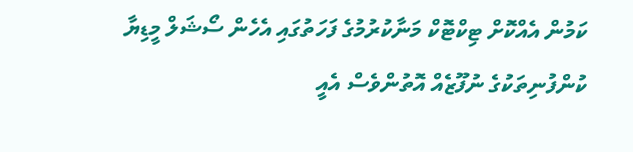ކަމުން އެއްކޮށް ޓިކްޓޮކް މަނާކުރުމުގެ ފަހަތުގައި އެހެން ސޯޝަލް މީޑިޔާ ކުންފުނިތަކުގެ ނުފޫޒެއް އޮތުންވެސް އެއީ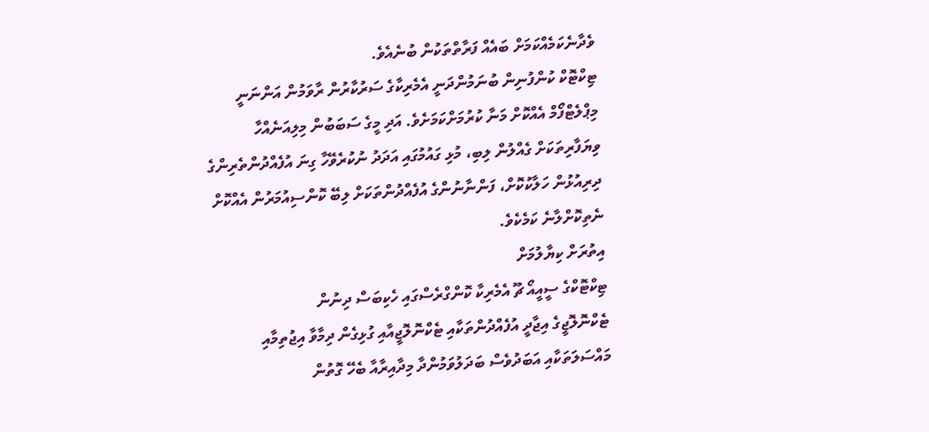ވެދާނެކަމެއްކަމަށް ބައެއް ފަރާތްތަކުން ބުނެއެވެ.
ޓިކްޓޮކް ކުންފުނިން ބުނަމުންދަނީ އެމެރިކާގެ ސަރުކާރުން ރާވަމުން އަންނަނީ މިޕްލެޓްފޯމް އެއްކޮށް މަނާ ކުރުމަށްކަމަށެވެ. އަދި މީގެ ސަބަބުން މިލިއަނެއްހާ ވިޔަފާރިތަކަށް ގެއްލުން ލިބި، މުޅި ގައުމުގައި އަދަދު ނުކުރެވޭހާ ގިނަ އުފެއްދުންތެރިންގެ ދިރިއުޅުން ހަލާކުކޮށް، ފަންނާނުންގެ އުފެއްދުންތަކަށް ލިބޭ ކޮންސިއުމަރުން އެއްކޮށް ނެތިކޮށްލާނެ ކަމެކެވެ.
އިތުރަށް ކިޔާލުމަށް
ޓިކްޓޮކްގެ ސީއީއޯ ޗޫ އެމެރިކާ ކޮންގްރެސްގައި ހެކިބަސް ދިނުން
ޓެކްނޮލޮޖީގެ އިޖާދީ އުފެއްދުންތަކާއި ޓެކްނޮލޮޖީއާއި ގުޅިގެން ދިމާވާ އިޖުތިމާއި މައްސަލަތަކާއި އަބަދުވެސް ބަދަލުވަމުންދާ މިދާއިރާއާ ބެހޭ ގޮތުން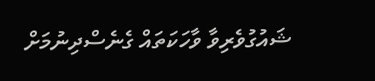ޝައުގުވެރިވާ ވާހަކަތައް ގެނެސްދިނުމަށް